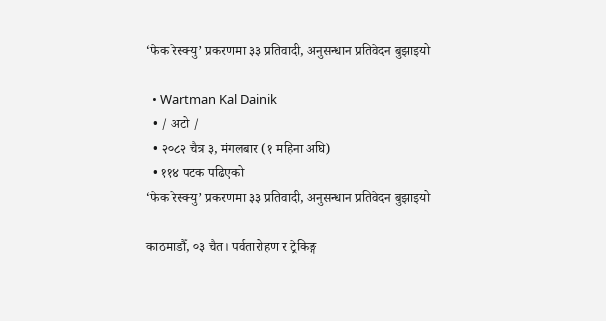‘फेक रेस्क्यु’ प्रकरणमा ३३ प्रतिवादी, अनुसन्धान प्रतिवेदन बुझाइयो

  • Wartman Kal Dainik
  • / अटो /
  • २०८२ चैत्र ३, मंगलबार (१ महिना अघि)
  • ११४ पटक पढिएको
‘फेक रेस्क्यु’ प्रकरणमा ३३ प्रतिवादी, अनुसन्धान प्रतिवेदन बुझाइयो

काठमाडौँ, ०३ चैत। पर्वतारोहण र ट्रेकिङ्ग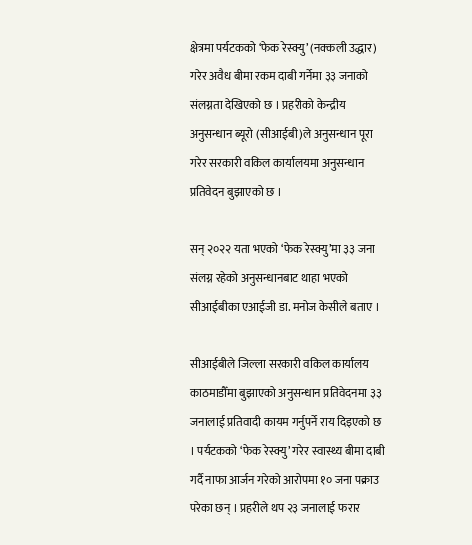क्षेत्रमा पर्यटकको ‘फेक रेस्क्यु’ (नक्कली उद्धार) गरेर अवैध बीमा रकम दाबी गर्नेमा ३३ जनाको संलग्नता देखिएको छ । प्रहरीको केन्द्रीय अनुसन्धान ब्यूरो (सीआईबी)ले अनुसन्धान पूरा गरेर सरकारी वकिल कार्यालयमा अनुसन्धान प्रतिवेदन बुझाएको छ ।

सन् २०२२ यता भएको ‘फेक रेस्क्यु’मा ३३ जना संलग्न रहेको अनुसन्धानबाट थाहा भएको सीआईबीका एआईजी डा. मनोज केसीले बताए ।

सीआईबीले जिल्ला सरकारी वकिल कार्यालय काठमाडौँमा बुझाएको अनुसन्धान प्रतिवेदनमा ३३ जनालाई प्रतिवादी कायम गर्नुपर्ने राय दिइएको छ । पर्यटकको ‘फेक रेस्क्यु’ गरेर स्वास्थ्य बीमा दाबी गर्दै नाफा आर्जन गरेको आरोपमा १० जना पक्राउ परेका छन् । प्रहरीले थप २३ जनालाई फरार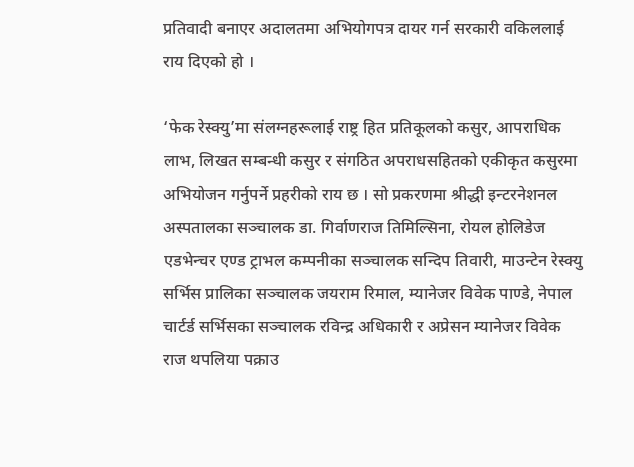प्रतिवादी बनाएर अदालतमा अभियोगपत्र दायर गर्न सरकारी वकिललाई राय दिएको हो ।

‘फेक रेस्क्यु’मा संलग्नहरूलाई राष्ट्र हित प्रतिकूलको कसुर, आपराधिक लाभ, लिखत सम्बन्धी कसुर र संगठित अपराधसहितको एकीकृत कसुरमा अभियोजन गर्नुपर्ने प्रहरीको राय छ । सो प्रकरणमा श्रीद्धी इन्टरनेशनल अस्पतालका सञ्चालक डा. गिर्वाणराज तिमिल्सिना, रोयल होलिडेज एडभेन्चर एण्ड ट्राभल कम्पनीका सञ्चालक सन्दिप तिवारी, माउन्टेन रेस्क्यु सर्भिस प्रालिका सञ्चालक जयराम रिमाल, म्यानेजर विवेक पाण्डे, नेपाल चार्टर्ड सर्भिसका सञ्चालक रविन्द्र अधिकारी र अप्रेसन म्यानेजर विवेक राज थपलिया पक्राउ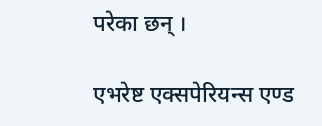परेका छन् ।

एभरेष्ट एक्सपेरियन्स एण्ड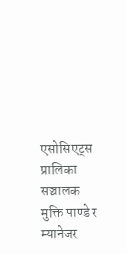एसोसिएट्स प्रालिका सञ्चालक मुक्ति पाण्डे र म्यानेजर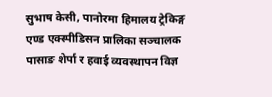सुभाष केसी, पानोरमा हिमालय ट्रेकिङ्ग एण्ड एक्स्पीडिसन प्रालिका सञ्चालक पासाङ शेर्पा र हवाई व्यवस्थापन विज्ञ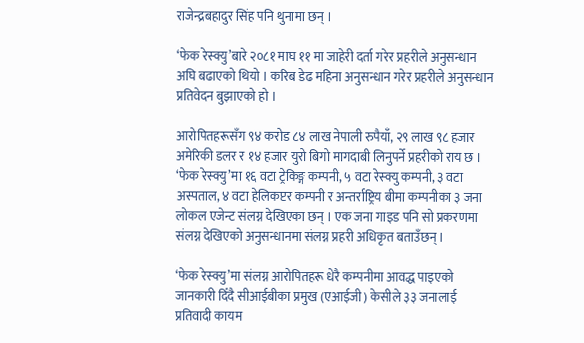राजेन्द्रबहादुर सिंह पनि थुनामा छन् ।

‘फेक रेस्क्यु’बारे २०८१ माघ ११ मा जाहेरी दर्ता गरेर प्रहरीले अनुसन्धान अघि बढाएको थियो । करिब डेढ महिना अनुसन्धान गरेर प्रहरीले अनुसन्धान प्रतिवेदन बुझाएको हो ।

आरोपितहरूसँग ९४ करोड ८४ लाख नेपाली रुपैयाँ, २९ लाख ९८ हजार अमेरिकी डलर र १४ हजार युरो बिगो मागदाबी लिनुपर्ने प्रहरीको राय छ । ‘फेक रेस्क्यु’मा १६ वटा ट्रेकिङ्ग कम्पनी, ५ वटा रेस्क्यु कम्पनी, ३ वटा अस्पताल, ४ वटा हेलिकप्टर कम्पनी र अन्तर्राष्ट्रिय बीमा कम्पनीका ३ जना लोकल एजेन्ट संलग्न देखिएका छन् । एक जना गाइड पनि सो प्रकरणमा संलग्न देखिएको अनुसन्धानमा संलग्न प्रहरी अधिकृत बताउँछन् ।

‘फेक रेस्क्यु’मा संलग्न आरोपितहरू धेरै कम्पनीमा आवद्ध पाइएको जानकारी दिँदै सीआईबीका प्रमुख (एआईजी) केसीले ३३ जनालाई प्रतिवादी कायम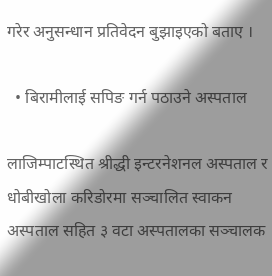गरेर अनुसन्धान प्रतिवेदन बुझाइएको बताए ।

  • बिरामीलाई सपिङ गर्न पठाउने अस्पताल

लाजिम्पाटस्थित श्रीद्धी इन्टरनेशनल अस्पताल र धोबीखोला करिडोरमा सञ्चालित स्वाकन अस्पताल सहित ३ वटा अस्पतालका सञ्चालक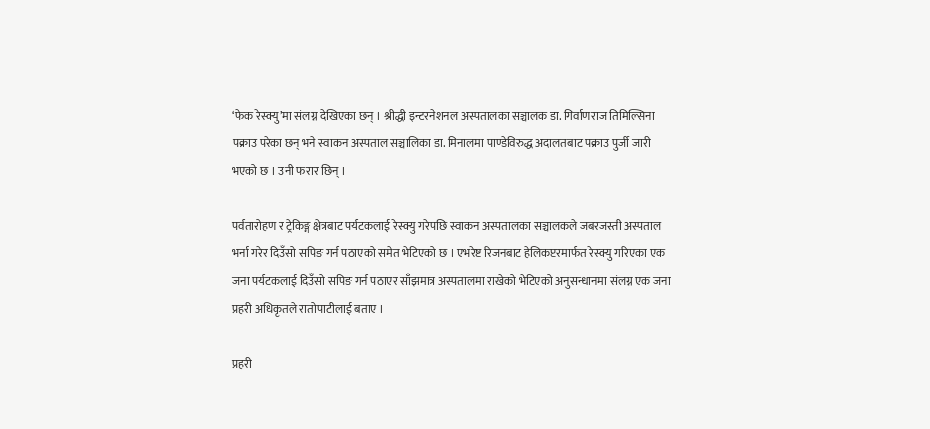‘फेक रेस्क्यु’मा संलग्न देखिएका छन् । श्रीद्धी इन्टरनेशनल अस्पतालका सञ्चालक डा. गिर्वाणराज तिमिल्सिना पक्राउ परेका छन् भने स्वाकन अस्पताल सञ्चालिका डा. मिनालमा पाण्डेविरुद्ध अदालतबाट पक्राउ पुर्जी जारी भएको छ । उनी फरार छिन् ।

पर्वतारोहण र ट्रेकिङ्ग क्षेत्रबाट पर्यटकलाई रेस्क्यु गरेपछि स्वाकन अस्पतालका सञ्चालकले जबरजस्ती अस्पताल भर्ना गरेर दिउँसो सपिङ गर्न पठाएको समेत भेटिएको छ । एभरेष्ट रिजनबाट हेलिकप्टरमार्फत रेस्क्यु गरिएका एक जना पर्यटकलाई दिउँसो सपिङ गर्न पठाएर साँझमात्र अस्पतालमा राखेको भेटिएको अनुसन्धानमा संलग्न एक जना प्रहरी अधिकृतले रातोपाटीलाई बताए ।

प्रहरी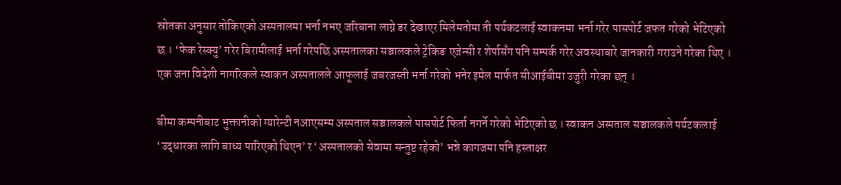स्रोतका अनुसार तोकिएको अस्पतालमा भर्ना नभए जरिबाना लाग्ने डर देखाएर मिलेमतोमा ती पर्यकटलाई स्वाकनमा भर्ना गरेर पासपोर्ट जफत गरेको भेटिएको छ । ‘फेक रेस्क्यु’ गरेर बिरामीलाई भर्ना गरेपछि अस्पतालका सञ्चालकले ट्रेकिङ एजेन्सी र शेर्पासँग पनि सम्पर्क गरेर अवस्थाबारे जानकारी गराउने गरेका थिए । एक जना विदेशी नागरिकले स्वाकन अस्पतालले आफूलाई जबरजस्ती भर्ना गरेको भनेर इमेल मार्फत सीआईबीमा उजुरी गरेका छन् ।

बीमा कम्पनीबाट भुक्तानीको ग्यारेन्टी नआएसम्म अस्पताल सञ्चालकले पासपोर्ट फिर्ता नगर्ने गरेको भेटिएको छ । स्वाकन अस्पताल सञ्चालकले पर्यटकलाई ‘उद्धारका लागि बाध्य पारिएको थिएन’ र ‘अस्पतालको सेवामा सन्तुष्ट रहेको’ भन्ने कागजमा पनि हस्ताक्षर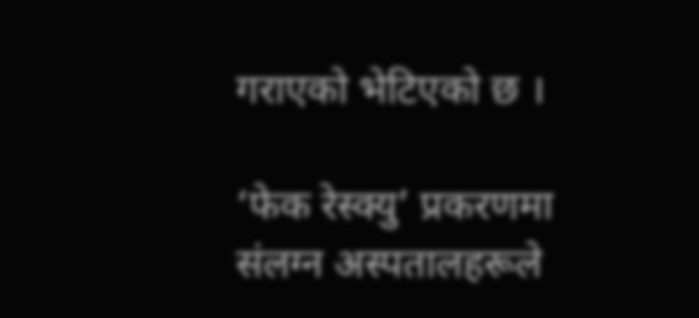गराएको भेटिएको छ ।

‘फेक रेस्क्यु’ प्रकरणमा संलग्न अस्पतालहरूले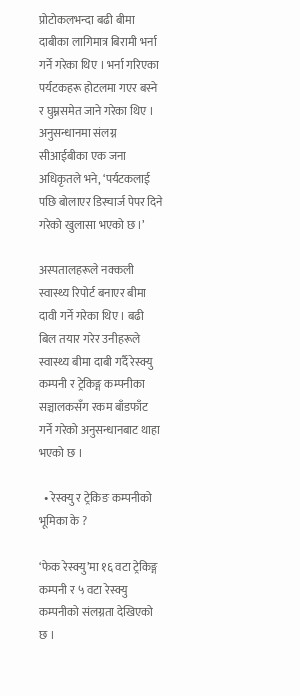प्रोटोकलभन्दा बढी बीमा दाबीका लागिमात्र बिरामी भर्ना गर्ने गरेका थिए । भर्ना गरिएका पर्यटकहरू होटलमा गएर बस्ने र घुम्नसमेत जाने गरेका थिए । अनुसन्धानमा संलग्न सीआईबीका एक जना अधिकृतले भने, ‘पर्यटकलाई पछि बोलाएर डिस्चार्ज पेपर दिने गरेको खुलासा भएको छ ।’

अस्पतालहरूले नक्कली स्वास्थ्य रिपोर्ट बनाएर बीमा दावी गर्ने गरेका थिए । बढी बिल तयार गरेर उनीहरूले स्वास्थ्य बीमा दाबी गर्दै रेस्क्यु कम्पनी र ट्रेकिङ्ग कम्पनीका सञ्चालकसँग रकम बाँडफाँट गर्ने गरेको अनुसन्धानबाट थाहा भएको छ ।

  • रेस्क्यु र ट्रेकिङ कम्पनीको भूमिका के ?

‘फेक रेस्क्यु’मा १६ वटा ट्रेकिङ्ग कम्पनी र ५ वटा रेस्क्यु कम्पनीको संलग्नता देखिएको छ ।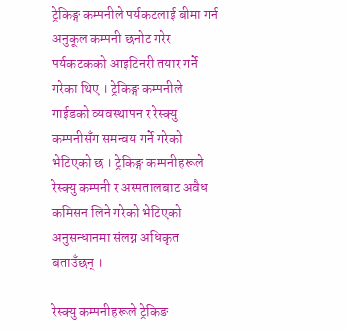ट्रेकिङ्ग कम्पनीले पर्यकटलाई बीमा गर्न अनुकूल कम्पनी छनोट गरेर पर्यकटकको आइटिनरी तयार गर्ने गरेका थिए । ट्रेकिङ्ग कम्पनीले गाईडको व्यवस्थापन र रेस्क्यु कम्पनीसँग समन्वय गर्ने गरेको भेटिएको छ । ट्रेकिङ्ग कम्पनीहरूले रेस्क्यु कम्पनी र अस्पतालबाट अवैध कमिसन लिने गरेको भेटिएको अनुसन्धानमा संलग्न अधिकृत बताउँछन् ।

रेस्क्यु कम्पनीहरूले ट्रेकिङ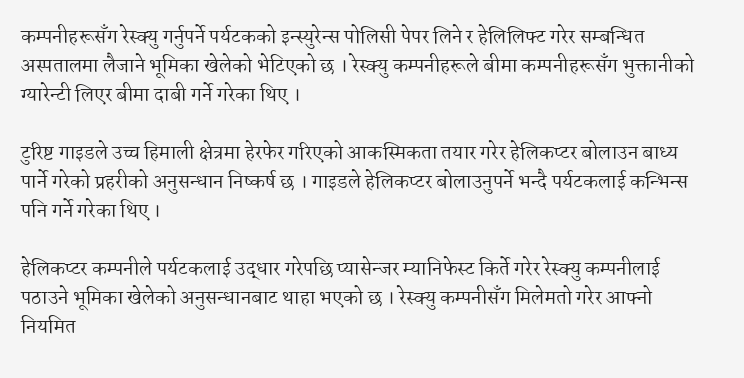कम्पनीहरूसँग रेस्क्यु गर्नुपर्ने पर्यटकको इन्स्युरेन्स पोलिसी पेपर लिने र हेलिलिफ्ट गरेर सम्बन्धित अस्पतालमा लैजाने भूमिका खेलेको भेटिएको छ । रेस्क्यु कम्पनीहरूले बीमा कम्पनीहरूसँग भुक्तानीको ग्यारेन्टी लिएर बीमा दाबी गर्ने गरेका थिए ।

टुरिष्ट गाइडले उच्च हिमाली क्षेत्रमा हेरफेर गरिएको आकस्मिकता तयार गरेर हेलिकप्टर बोलाउन बाध्य पार्ने गरेको प्रहरीको अनुसन्धान निष्कर्ष छ । गाइडले हेलिकप्टर बोलाउनुपर्ने भन्दै पर्यटकलाई कन्भिन्स पनि गर्ने गरेका थिए ।

हेलिकप्टर कम्पनीले पर्यटकलाई उद्धार गरेपछि प्यासेन्जर म्यानिफेस्ट किर्ते गरेर रेस्क्यु कम्पनीलाई पठाउने भूमिका खेलेको अनुसन्धानबाट थाहा भएको छ । रेस्क्यु कम्पनीसँग मिलेमतो गरेर आफ्नो नियमित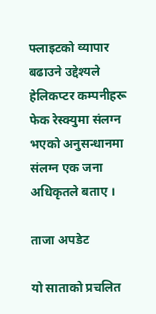फ्लाइटको व्यापार बढाउने उद्देश्यले हेलिकप्टर कम्पनीहरू फेक रेस्क्युमा संलग्न भएको अनुसन्धानमा संलग्न एक जना अधिकृतले बताए ।

ताजा अपडेट

यो साताको प्रचलित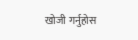खोजी गर्नुहोस